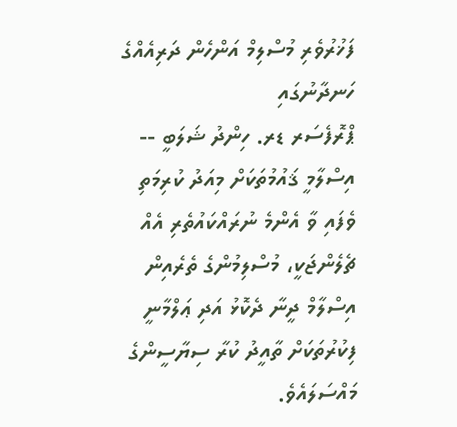ފަޚުރުވެރި މުސްލިމް އަންހެން ދަރިއެއްގެ ހަނދާނުގައި
ޕްރޮފެސަރ ޑރ. ހިންދު ޝަލަބީ --
އިސްލާމީ ޤައުމުތަކަށް މިއަދު ކުރިމަތި ވެފައި ވާ އެންމެ ނުރައްކައުތެރި އެއް ޗެލެންޖަކީ، މުސްލިމުންގެ ތެރެއިން އިސްލާމް ދީނާ ދެކޮޅު އަދި ޢަލްމާނީ ފިކުރުތަކަށް ތާއީދު ކުރާ ސިޔާސީންގެ މައްސަލައެވެ.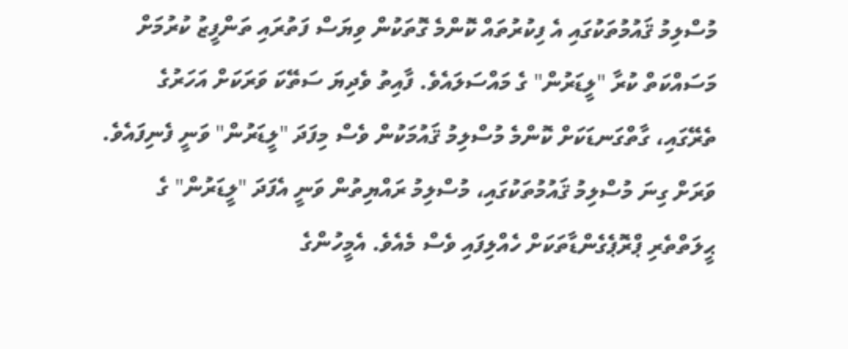މުސްލިމު ޤައުމުތަކުގައި އެ ފިކުރުތައް ކޮންމެ ގޮތަކުން ވިޔަސް ފަތުރައި ތަންފީޒު ކުރުމަށް މަސައްކަތް ކުރާ "ލީޑަރުން" ގެ މައްސަލައެވެ. ފާއިތު ވެދިޔަ ސަތޭކަ ވަރަކަށް އަހަރުގެ ތެރޭގައި، ގާތްގަނޑަކަށް ކޮންމެ މުސްލިމު ޤައުމަކުން ވެސް މިފަދަ "ލީޑަރުން" ވަނީ ފެނިފައެވެ. ވަރަށް ގިނަ މުސްލިމު ޤައުމުތަކުގައި، މުސްލިމު ރައްޔިތުން ވަނީ އެފަދަ "ލީޑަރުން" ގެ ޙީލަތްތެރި ޕްރޮޕެގެންޑާތަކަށް ހެއްލިފައި ވެސް މެއެވެ. އެމީހުންގެ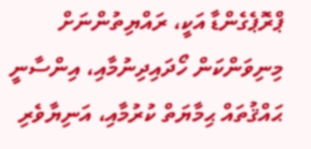ޕްރޮޕެގެންޑާ އަކީ، ރައްޔިތުންނަށް މިނިވަންކަން ހޯދައިދިނުމާއި، އިންސާނީ ޙައްޤުތައް ޙިމާޔަތް ކުރުމާއި، އަނިޔާވެރި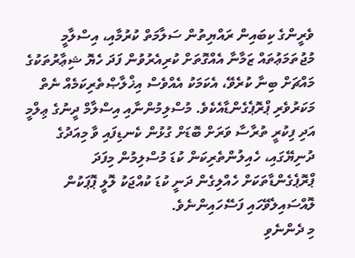ވެރީންގެ ކިބައިން ރައްޔިތުން ސަލާމަތް ކުރުމާއި، އިސްލާމީ މުޖުތަމަޢުތައް ޒަމާނާ އެއްގޮތަށް ކުރިއެރުވުން ފަދަ ހެޔޮ ޝިޢާރުތަކުގެ މައްޗަށް ބިނާ ކުރެވޭ، އެކަމަކު އެއްވެސް އިޚްލާޞްތެރިކަމެއް ނެތް މަކަރުވެރި ޕްރޮޕެގެންޑާއެކެވެ. މުސްލިމުންނާއި އިސްލާމް ދީނުގެ ޢިލްމީ އަދި ފިކުރީ ތުރާސާ ވަރަށް ބޮޑަށް ގުޅުން ކެނޑިފައި ވާ މިއަދުގެ ދުނިޔޭގައި، ހެއިލުންތެރިކަން ކުޑަ މުސްލިމުން މިފަދަ ޕްރޮޕެގެންޑާތަކަށް ހެއްލިގެން ދަނީ ކުޑަ ކުއްޖަކު ލޮލީ ޕޮޕަކުން ލޮއްސައިލެވޭހައި ފަސޭހައިންނެވެ.
މި ދެންނެވި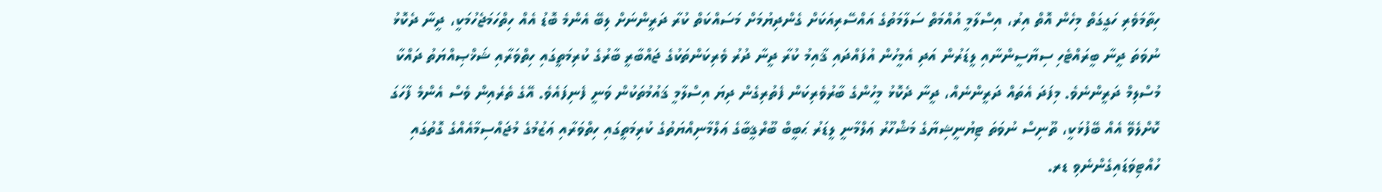ހިތާމަވެރި ހަގީގަތް މިހެން އޮތް އިރު، އިސްލާމީ އުއްމަތް ސަލާމަތުގެ އައްސޭރިއަކަށް ގެންދިޔުމަށް މަސައްކަތް ކުރާ ދަރީންނަށް ލިބޭ އެންމެ ބޮޑު އެއް ހިތްހަމަޖެހުމަކީ، ދީނާ ދެކޮޅު ނުވަތަ ދީނާ ބީރައްޓެހި ސިޔާސީންނާއި ލީޑަރުން އަދި އެމީހުން އުފައްދައި ޤާއިމު ކުރާ ދީނާ ދުރު ވެރިކަންތަކުގެ ޖައްބާރީ ބާރުގެ ކުރިމަތީގައި ހިތްވަރާއި ޝަޚްޞިއްޔަތު ދައްކާ މުސްލިމް ދަރީންނެވެ. މިފަދަ އެތައް ދަރީންނެއް، ދީނާ ދެކޮޅު މީހުންގެ ބާރުވެރިކަން ފެތުރިގެން ދިޔަ އިސްލާމީ ޤައުމުތަކުން ވަނީ ފެނިފައެވެ. އޭގެ ތެރެއިން ވެސް އެންމެ ފާހަގަ ކޮށްލެވޭ އެއް ބޭފުޅަކީ، ތޫނިސް ނުވަތަ ޓިޔުނީޝިޔާގެ މަޝްހޫރު ޢަލްމާނީ ލީޑަރު ޙަބީބް ބޫރްޤީބާގެ ޢަލްމާނިއްޔަތުގެ ކުރިމަތީގައި ހިތްވަރާއި ޢަޒުމުގެ މުޖައްސިމާއެއްގެ ގޮތުގައި ހުއްޓިވަޑައިގެންނެވި ޑރ.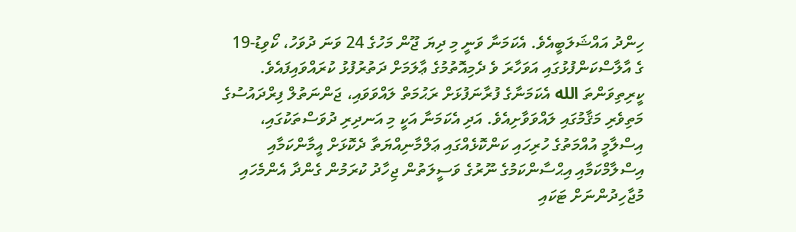ހިންދު އައްޝަލަބީއެވެ. އެކަމަނާ ވަނީ މި ދިޔަ ޖޫން މަހުގެ 24 ވަނަ ދުވަހު، ކޯވިޑު-19 ގެ އާލާސްކަންފުޅުގައި އަވަހާރަ ވެ ދެމިއޮތުމުގެ ޢާލަމަށް ދަތުރުފުޅު ކުރައްވައިފައެވެ. ކީރިތިވަންތަ الله އެކަމަނާގެ ފުރާނަފުޅަށް ރަޙުމަތް ލައްވަވައި، ޖަންނަތުލް ފިރްދައުސުގެ މަތިވެރި މަޤާމުގައި ލައްވަވާށިއެވެ. އަދި އެކަމަނާ އަކީ މި އަނދިރި ދުވަސްތަކުގައި، އިސްލާމީ އުއްމަތުގެ ހުރިހައި ކަންކޮޅެއްގައި ޢަލްމާނިއްޔަތާ ދެކޮޅަށް އީމާންކަމާއި އިސްލާމްކަމާއި އިޙްސާންކަމުގެ ނޫރުގެ ވަސީލަތުން ޖިހާދު ކުރަމުން ގެންދާ އެންމެހައި މުޖާހިދުންނަށް ޓަކައި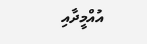އުއްމީދާއި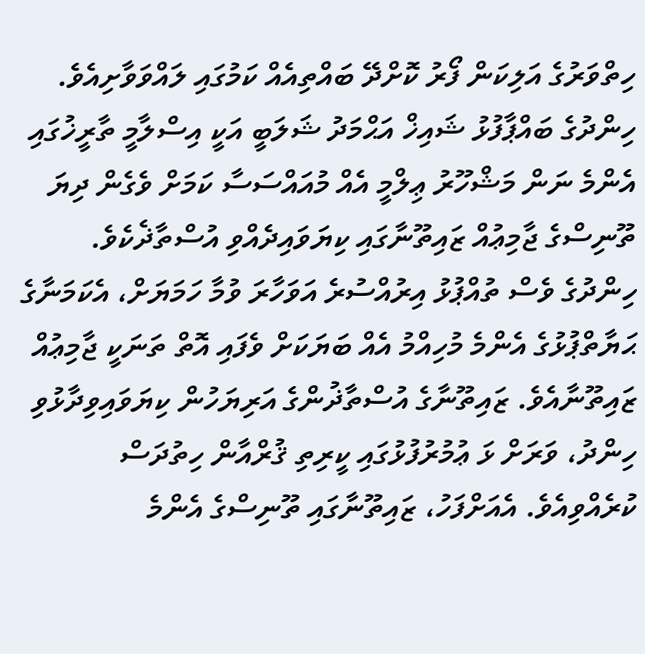ހިތްވަރުގެ އަލިކަން ފޯރު ކޮށްދޭ ބައްތިއެއް ކަމުގައި ލައްވަވާށިއެވެ.
ހިންދުގެ ބައްޕާފުޅު ޝައިޚް އަޙްމަދު ޝަލަބީ އަކީ އިސްލާމީ ތާރީޚުގައި އެންމެ ނަން މަޝްހޫރު ޢިލްމީ އެއް މުއައްސަސާ ކަމަށް ވެގެން ދިޔަ ތޫނިސްގެ ޖާމިޢުއް ޒައިތޫނާގައި ކިޔަވައިދެއްވި އުސްތާޛެކެވެ. ހިންދުގެ ވެސް ތުއްޕުޅު އިރުއްސުރެ އަވަހާރަ ވުމާ ހަމަޔަށް، އެކަމަނާގެ ޙަޔާތްޕުޅުގެ އެންމެ މުހިއްމު އެއް ބަޔަކަށް ވެފައި އޮތް ތަނަކީ ޖާމިޢުއް ޒައިތޫނާއެވެ. ޒައިތޫނާގެ އުސްތާޛުންގެ އަރިޔަހުން ކިޔަވައިވިދާޅުވި ހިންދު، ވަރަށް ޅަ ޢުމުރުފުޅުގައި ކީރިތި ޤުރްއާން ހިތުދަސް ކުރެއްވިއެވެ. އެއަށްފަހު، ޒައިތޫނާގައި ތޫނިސްގެ އެންމެ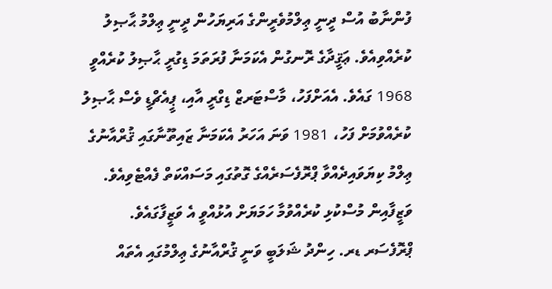ފުންނާބު އުސް ދީނީ ޢިލްމުވެރީންގެ އަރިޔަހުން ދީނީ ޢިލްމު ޙާޞިލު ކުރެއްވިއެވެ. ޢަޤީދާގެ ރޮނގުން އެކަމަނާ ފުރަތަމަ ޑިގުރީ ޙާޞިލު ކުރެއްވީ 1968 ގައެވެ. އެއަށްފަހު، މާސްޓަރޒް ޑިގްރީ އާއި، ޕީއެޗްޑީ ވެސް ޙާޞިލު ކުރެއްވުމަށް ފަހު، 1981 ވަނަ އަހަރު އެކަމަނާ ޒައިތޫނާގައި ޤުރްއާނުގެ ޢިލްމު ކިޔަވައިދެއްވާ ޕްރޮފެސަރެއްގެ ގޮތުގައި މަސައްކަތް ފެއްޓެވިއެވެ. ވަޒީފާއިން މުސްކުޅި ކުރެއްވުމާ ހަމަޔަށް އުޅުއްވީ އެ ވަޒީފާގައެވެ.
ޕްރޮފެސަރ ޑރ. ހިންދު ޝަލަބީ ވަނީ ޤުރްއާނުގެ ޢިލްމުގައި އެތައް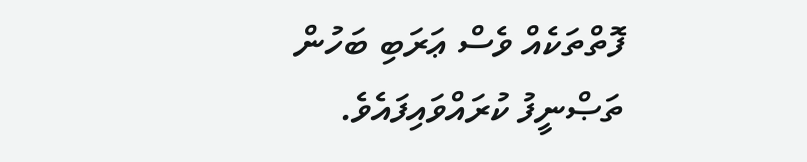ފޮތްތަކެއް ވެސް ޢަރަބި ބަހުން ތަޞްނީފު ކުރައްވައިފައެވެ.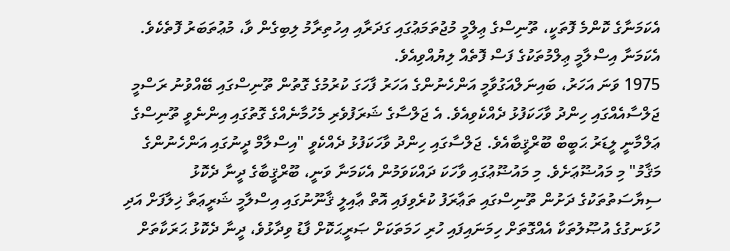އެކަމަނާގެ ކޮންމެ ފޮތަކީ، ތޫނިސްގެ ޢިލްމީ މުޖުތަމަޢުގައި ގަދަރާއި އިހުތިރާމު ލިބިގެން ވާ، މުޢުތަބަރު ފޮތެކެވެ. އެކަމަނާ އިސްލާމީ ޢިލްމުތަކުގެ ފަސް ފޮތެއް ލިޔުއްވިއެވެ.
1975 ވަނަ އަހަރު، ބައިނަލްއަގުވާމީ އަންހެނުންގެ އަހަރު ފާހަގަ ކުރުމުގެ ގޮތުން ތޫނިސްގައި ބޭއްވުނު ރަސްމީ ޖަލްސާއެއްގައި ހިންދު ވާހަކަފުޅު ދެއްކެވިއެވެ. އެ ޖަލްސާގެ ޝަރަފުވެރި މެހުމާނެއްގެ ގޮތުގައި އިންނެވީ ތޫނިސްގެ ޢަލްމާނީ ލީޑަރު ޙަބީބް ބޫރްޤީބާއެވެ. ޖަލްސާގައި ހިންދު ވާހަކަފުޅު ދެއްކެވީ "އިސްލާމް ދީނުގައި އަންހެނުންގެ މަޤާމު" މި މައުޟޫޢަށެވެ. މި މައުޟޫޢުގައި ވާހަކަ ދައްކަވަމުން އެކަމަނާ ވަނީ، ބޫރްޤީބާގެ ދީނާ ދެކޮޅު ސިޔާސަތުތަކުގެ ދަށުން ތޫނިސްގައި ތަޢާރަފު ކުރެވިފައި އޮތް ޢާއިލީ ޤާނޫނުގައި އިސްލާމީ ޝަރީޢަތާ ޚިލާފަށް އަދި ހުޅަނގުގެ އުޞޫލުތަކާ އެއްގޮތަށް ހިމަނައިފައި ހުރި ހަމަތަކަށް ޞަރީޙަކޮށް ފާޑު ވިދާޅުވެ، ދީނާ ދެކޮޅު ޙަރަކާތަށް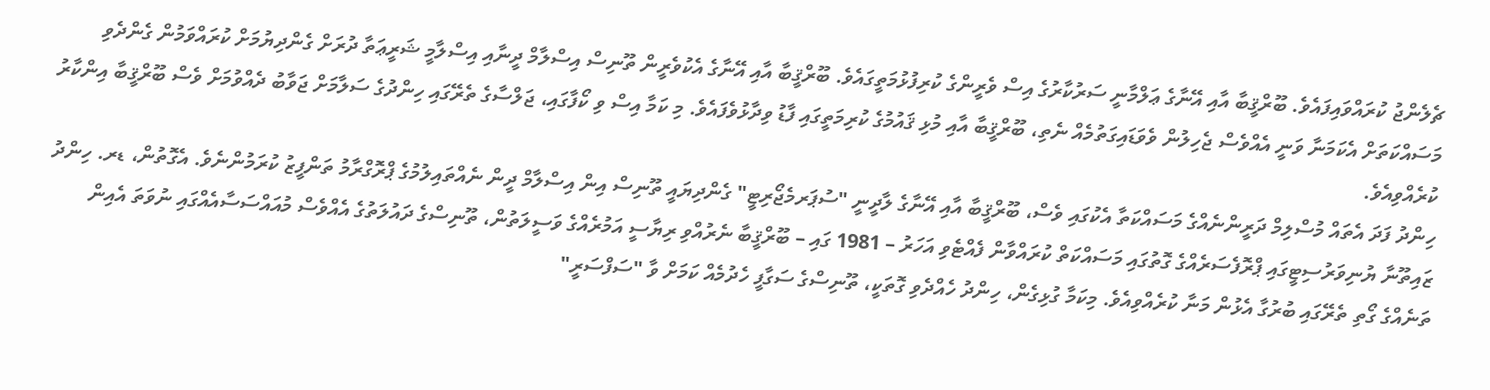ޗެލެންޖު ކުރައްވައިފައެވެ. ބޫރްޤީބާ އާއި އޭނާގެ ޢަލްމާނީ ސަރުކާރުގެ އިސް ވެރީންގެ ކުރިފުޅުމަތީގައެވެ. ބޫރްޤީބާ އާއި އޭނާގެ އެކުވެރީން ތޫނިސް އިސްލާމް ދީނާއި އިސްލާމީ ޝަރީޢަތާ ދުރަށް ގެންދިޔުމަށް ކުރައްވަމުން ގެންދެވި މަސައްކަތަށް އެކަމަނާ ވަނީ އެއްވެސް ޖެހިލުން ވެވަޑައިގަތުމެއް ނެތި، ބޫރްޤީބާ އާއި މުޅި ޤައުމުގެ ކުރިމަތީގައި ފާޑު ވިދާޅުވެފައެވެ. މި ކަމާ އިސް ވި ކޯފާގައި، ޖަލްސާގެ ތެރޭގައި ހިންދުގެ ސަލާމަށް ޖަވާބު ދެއްވުމަށް ވެސް ބޫރްޤީބާ އިންކާރު ކުރެއްވިއެވެ.
ހިންދު ފަދަ އެތައް މުސްލިމް ދަރީންނެއްގެ މަސައްކަތާ އެކުގައި ވެސް، ބޫރްޤީބާ އާއި އޭނާގެ ލާދީނީ "ސުޕަރމެޖޯރިޓީ" ގެންދިޔައީ ތޫނިސް އިން އިސްލާމް ދީން ނެއްތައިލުމުގެ ޕްރޮގްރާމު ތަންފީޒު ކުރަމުންނެވެ. އެގޮތުން، ޑރ. ހިންދު ޒައިތޫނާ ޔުނިވަރުސިޓީގައި ޕްރޮފެސަރެއްގެ ގޮތުގައި މަސައްކަތް ކުރައްވާން ފެއްޓެވި އަހަރު – 1981 ގައި – ބޫރްޤީބާ ނެރުއްވި ރިޔާސީ އަމުރެއްގެ ވަސީލަތުން، ތޫނިސްގެ ދައުލަތުގެ އެއްވެސް މުއައްސަސާއެއްގައި ނުވަތަ އެއިން ތަނެއްގެ ގޯތި ތެރޭގައި ބުރުގާ އެޅުން މަނާ ކުރެއްވިއެވެ. މިކަމާ ގުޅިގެން، ހިންދު ހެއްދެވި ގޮތަކީ، ތޫނިސްގެ ސަގާފީ ހެދުމެއް ކަމަށް ވާ "ސަފްސަރީ"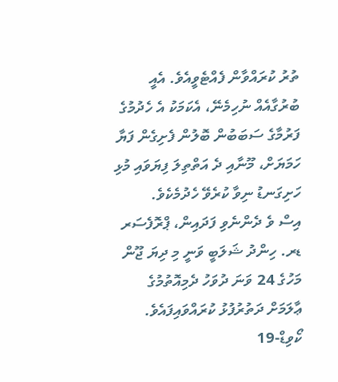ތުރު ކުރައްވާން ފެއްޓެވީއެވެ. އެއީ ބުރުގާއެއް ނުހިމެނޭ، އެކަމަކު އެ ހެދުމުގެ ފަރުމާގެ ސަބަބުން ބޮލުން ފެށިގެން ފަޔާ ހަމަޔަށް، މޫނާއި ދެ އަތްތިލަ ފިޔަވައި މުޅި ހަށިގަނޑު ނިވާ ކުރެވޭ ހެދުމެކެވެ.
އިސް ވެ ދެންނެވި ފަދައިން، ޕްރޮފެސަރ ޑރ. ހިންދު ޝަލަބީ ވަނީ މި ދިޔަ ޖޫން މަހުގެ 24 ވަނަ ދުވަހު ދެމިއޮތުމުގެ ޢާލަމަށް ދަތުރުފުޅު ކުރައްވައިފައެވެ. ކޯވިޑް-19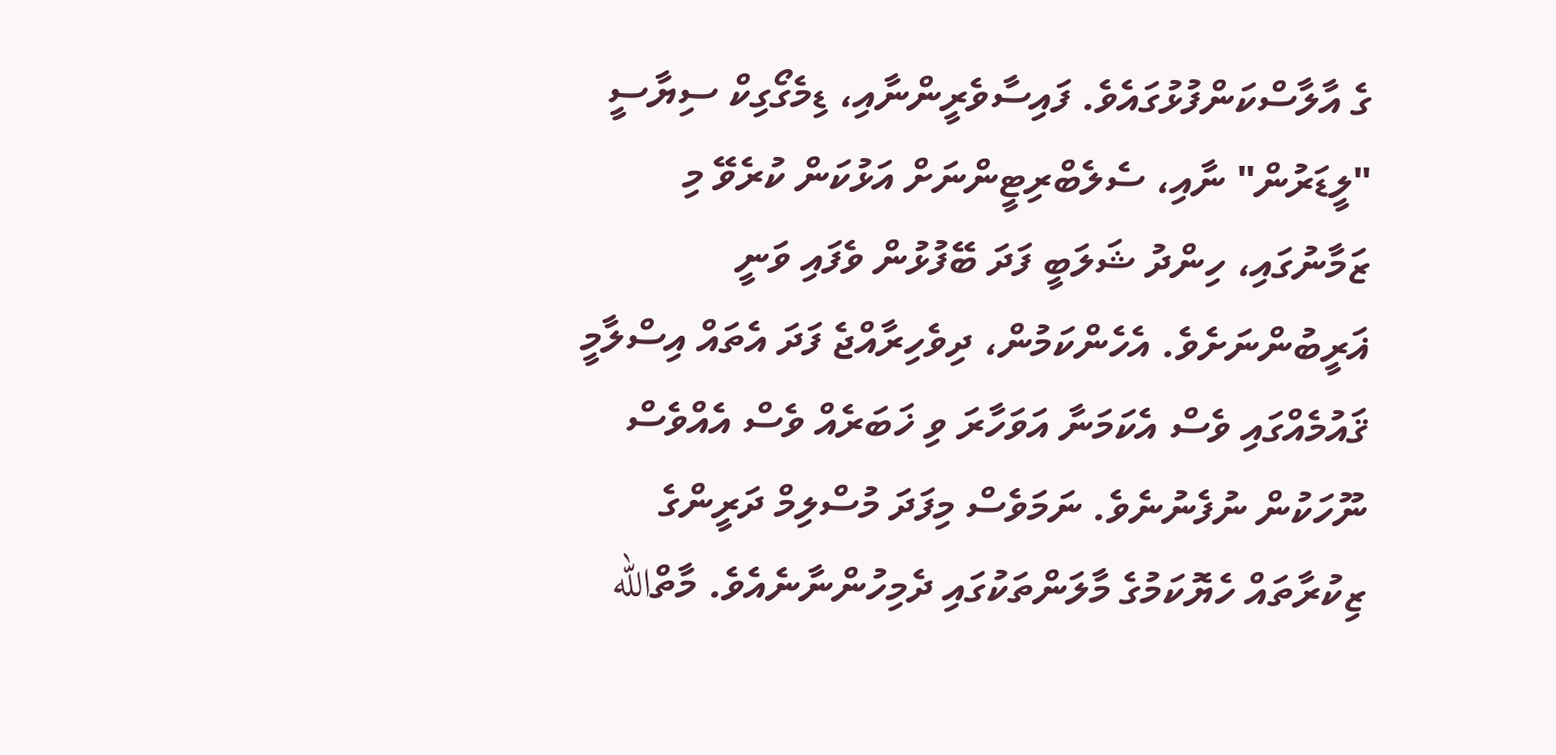ގެ އާލާސްކަންފުޅުގައެވެ. ފައިސާވެރީންނާއި، ޑިމެގޯގިކް ސިޔާސީ "ލީޑަރުން" ނާއި، ސެލެބްރިޓީންނަށް އަޅުކަން ކުރެވޭ މި ޒަމާނުގައި، ހިންދު ޝަލަބީ ފަދަ ބޭފުޅުން ވެފައި ވަނީ ޣަރީބުންނަށެވެ. އެހެންކަމުން، ދިވެހިރާއްޖެ ފަދަ އެތައް އިސްލާމީ ޤައުމެއްގައި ވެސް އެކަމަނާ އަވަހާރަ ވި ޚަބަރެއް ވެސް އެއްވެސް ނޫހަކުން ނުފެނުނެވެ. ނަމަވެސް މިފަދަ މުސްލިމް ދަރީންގެ ޒިކުރާތައް ހެޔޮކަމުގެ މާލަންތަކުގައި ދެމިހުންނާނެއެވެ. މާތްالله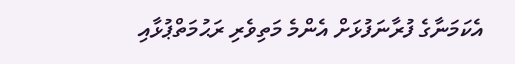އެކަމަނާގެ ފުރާނަފުޅަށް އެންމެ މަތިވެރި ރަޙުމަތްޕުޅާއި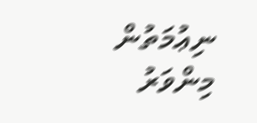ނިޢުމަތުން މިންވަރު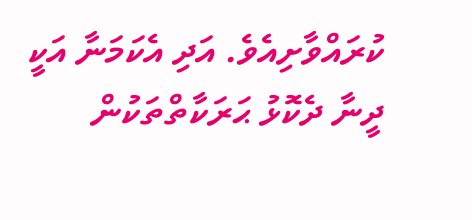ކުރައްވާށިއެވެ. އަދި އެކަމަނާ އަކީ ދީނާ ދެކޮޅު ޙަރަކާތްތަކުން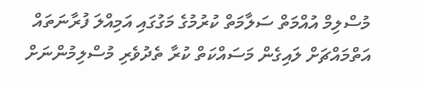މުސްލިމް އުއްމަތް ސަލާމަތް ކުރުމުގެ މަގުގައި އަމިއްލަ ފުރާނަތައް އަތްމައްޗަށް ލައިގެން މަސައްކަތް ކުރާ ތެދުވެރި މުސްލިމުންނަށް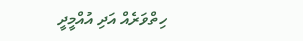ހިތްވަރެއް އަދި އުއްމީދީ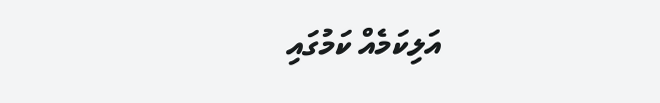އަލިކަމެއް ކަމުގައި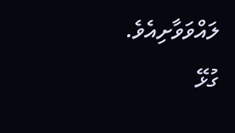ލައްވަވާށިއެވެ.
ގުޅޭ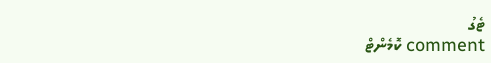ޓެގު
comment ކޮމެންޓް